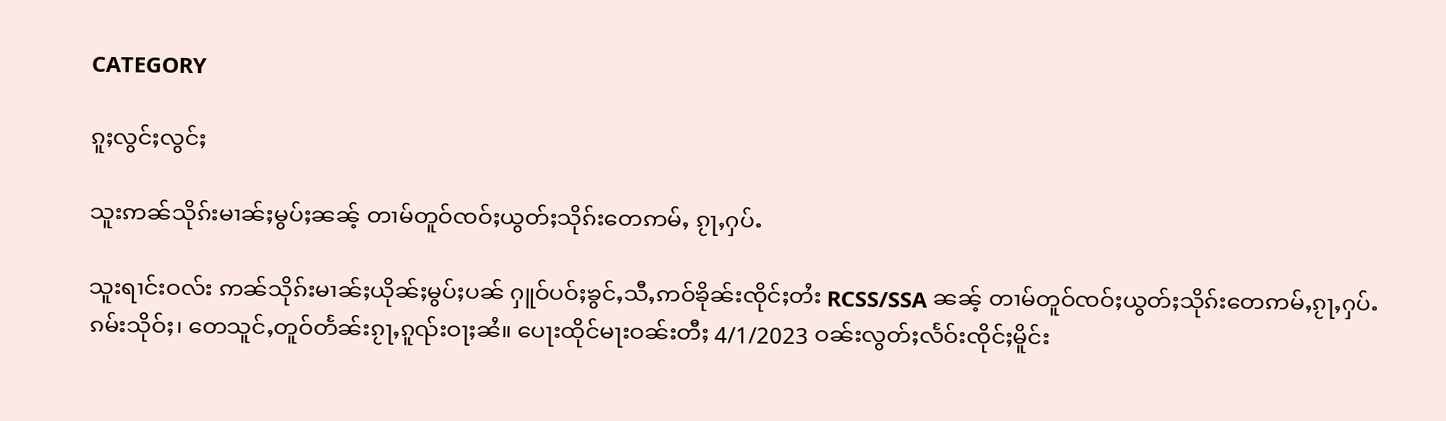CATEGORY

ၵူႈလွင်ႈလွင်ႈ

သူးဢၼ်သိုၵ်းမၢၼ်ႈမွပ်ႈၼၼ့် တၢမ်တူဝ်ၸဝ်ႈယွတ်ႈသိုၵ်းတေဢမ်ႇ ၵႂႃႇႁပ်ႉ

သူးရၢင်းဝလ်း ဢၼ်သိုၵ်းမၢၼ်ႈယိုၼ်ႈမွပ်ႈပၼ် ႁူဝ်ပဝ်ႈၶွင်ႇသီႇဢဝ်ၶိုၼ်းၸိုင်ႈတႆး RCSS/SSA ၼၼ့် တၢမ်တူဝ်ၸဝ်ႈယွတ်ႈသိုၵ်းတေဢမ်ႇၵႂႃႇႁပ်ႉၵမ်းသိုဝ်ႈ၊ တေသူင်ႇတူဝ်တႅၼ်းၵႂႃႇၵူၺ်းဝႃႈၼႆ။ ပေႃးထိုင်မႃးဝၼ်းတီႈ 4/1/2023 ဝၼ်းလွတ်ႈလႅဝ်းၸိုင်ႈမိူင်း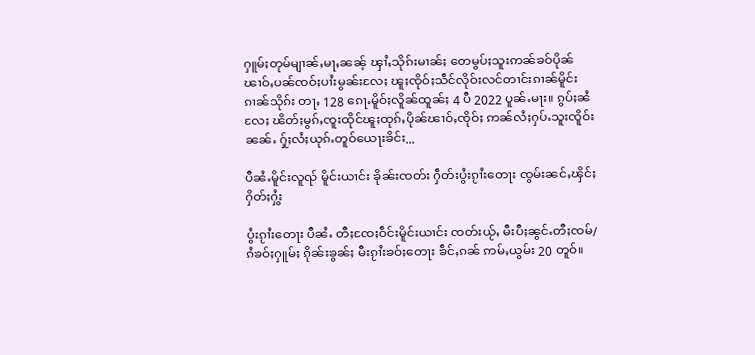ႁူမ်ႈတုမ်မျၢၼ်ႇမႃႇၼၼ့် ၾၢႆႇသိုၵ်းမၢၼ်ႈ တေမွပ်ႈသူးဢၼ်ၶဝ်ပိုၼ်ၽၢဝ်ႇပၼ်ၸဝ်ႈပၢႆးမွၼ်းလႄႈ ၽူႈၸိုဝ်ႈသဵင်လိုဝ်းလင်တၢင်းၵၢၼ်မိူင်းၵၢၼ်သိုၵ်း တႃႇ 128 ၵေႃႉမိူဝ်ႈလိူၼ်ထူၼ်ႈ 4 ပီ 2022 ပူၼ်ႉမႃး။ ၵွပ်ႈၼႆလႄႈ ၽိတ်ႈမွၵ်ႇၸူးထိုင်ၽူႈထုၵ်ႇပိုၼ်ၽၢဝ်ႇၸိုဝ်ႈ ဢၼ်လႆႈႁပ်ႉသူးၸိူဝ်းၼၼ်ႉ ႁႂ်ႈလႆႈယုၵ်ႉတူဝ်ယေႃးၶိင်း...

ပီၼႆႉမိူင်းလူၺ် မိူင်းယၢင်း ၶိုၼ်းၸတ်း ႁဵတ်းပွႆးၵႂၢႆးတေႃး ၸွမ်းၼင်ႇၾိင်ႈႁိတ်ႈႁွႆး

ပွႆးၵႂၢႆးတေႃး ပီၼႆႉ တီႈၸႄႈဝဵင်းမိူင်းယၢင်း ၸတ်းယႂ်ႇ မီးပီႈၼွင်ႉတီႈၸမ်/ ၵႆၶဝ်ႈႁူမ်ႈ ၵိုၼ်းၶွၼ်ႈ မီးၵႂၢႆးၶဝ်ႈတေႃး ၶဵင်ႇၵၼ် ဢမ်ႇယွမ်း 20 တူဝ်။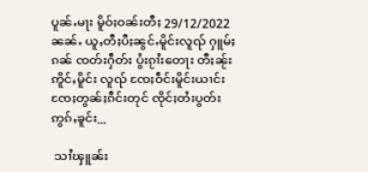ပူၼ်ႉမႃး မိူဝ်ႈဝၼ်းတီႈ 29/12/2022 ၼၼ်ႉ ယူႇတီႈပီႈၼွင်ႉမိူင်းလူၺ် ႁူမ်ႈၵၼ် ၸတ်းႁဵတ်း ပွႆးၵႂၢႆးတေႃး တီႈၼႂ်းဢိူင်ႇမိူင်း လူၺ် ၸႄႈဝဵင်းမိူင်းယၢင်း ၸႄႈတွၼ်ႈၵဵင်းတုင် ၸိုင်ႈတႆးပွတ်းဢွၵ်ႇၶူင်း...

 သၢႆၾူၼ်း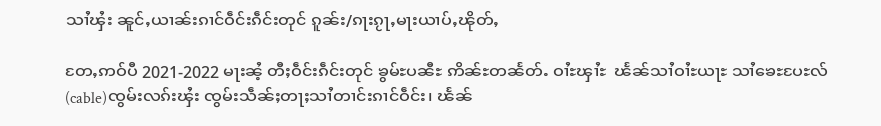သၢႆၾႆး ၼူင်ႇယၢၼ်းၵၢင်ဝဵင်းၵဵင်းတုင် ၵူၼ်း/ၵႃးၵႂႃႇမႃးယၢပ်ႇၽိုတ်ႇ

တႄႇဢဝ်ပီ 2021-2022 မႃးၼႆ့ တီႈဝဵင်းၵဵင်းတုင် ၶွမ်ႊပၼီႊ ဢိၼ်ႊတၼႅတ်ႉ ဝၢႆႊၾၢႆႊ  ၽႅၼ်သၢႆဝၢႆႊယႃႊ သၢႆၶေႊပႄႊလ်(cable)ၸွမ်းလၵ်းၾႆး ၸွမ်းသဵၼ်ႈတႃႈသၢႆတၢင်းၵၢင်ဝဵင်း၊ ၽႅၼ်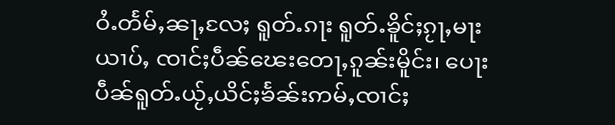ဝႆႉတႅမ်ႇၼႃႇလႄႈ ရူတ်ႉၵႃး ရူတ်ႉၶိူင်ႈၵႂႃႇမႃးယၢပ်ႇ ၸၢင်ႈပဵၼ်ၽေးတေႃႇၵူၼ်းမိူင်း၊ ပေႃးပဵၼ်ရူတ်ႉယႂ်ႇယိင်ႈၶႅၼ်းဢမ်ႇၸၢင်ႈ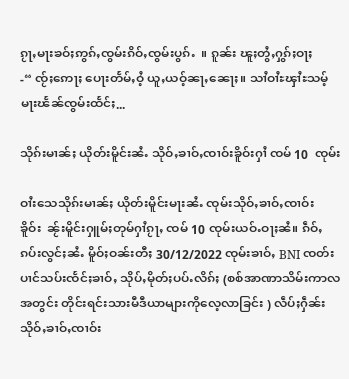ၵႂႃႇမႃးၶဝ်ႈဢွၵ်ႇၸွမ်းၵိဝ်ႇၸွမ်းပွၵ်ႉ  ။ ၵူၼ်း ၽူႈတွႆႇႁွၵ်ႈဝႃႈ-“ ၸႂ်ႈဢေႃႈ ပေႃးတႅမ်ႇဝႆ့ ယူႇယဝ့်ၼႃႇၼေႃႈ။ သၢႆဝၢႆႊၾၢႆႊသမ့်မႃးၽႅၼ်ၸွမ်းထႅင်ႈ...

သိုၵ်းမၢၼ်ႈ ယိုတ်းမိူင်းၼႆႉ သိုဝ်ႇၶၢဝ်ႇၸၢဝ်းၶိူဝ်းႁၢႆ ၸမ် 10  ၸုမ်း

ဝၢႆးသေသိုၵ်းမၢၼ်ႈ ယိုတ်းမိူင်းမႃးၼႆႉ ၸုမ်းသိုဝ်ႇၶၢဝ်ႇၸၢဝ်းၶိူဝ်း  ၼႂ်းမိူင်းႁူမ်ႈတုမ်ႁၢႆၵႂႃႇ ၸမ် 10 ၸုမ်းယဝ်ႉဝႃႈၼႆ။ ၵဵဝ်ႇၵပ်းလွင်ႈၼႆႉ မိူဝ်ႈဝၼ်းတီႈ 30/12/2022 ၸုမ်းၶၢဝ်ႇ BNI ၸတ်းပၢင်သပ်းၸႅင်ႈၶၢဝ်ႇ သိုပ်ႇမိုတ်ႈပပ်ႉလိၵ်ႈ (စစ်အာဏာသိမ်းကာလအတွင်း တိုင်းရင်းသားမီဒီယာများကိုလေ့လာခြင်း ) လဵပ်ႈႁဵၼ်း သိုဝ်ႇၶၢဝ်ႇၸၢဝ်း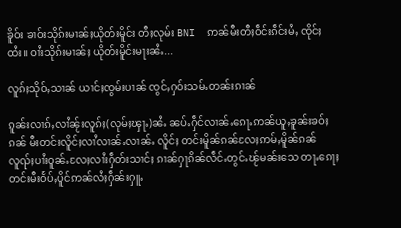ၶိူဝ်း ၶၢဝ်းသိုၵ်းမၢၼ်ႈယိုတ်းမိူင်း တီႈလုမ်း BNI  ဢၼ်မီးတီႈဝဵင်းၵဵင်းမႆႇ ၸိုင်ႈထႆး။ ဝၢႆးသိုၵ်းမၢၼ်ႈ ယိုတ်းမိူင်းမႃးၼႆႉ...

လူၵ်ႈသိုဝ်ႇသၢၼ် ယၢင်ႈၸွမ်းပၢၼ် ၸွင်ႇႁဝ်းသမ်ႉတၼ်းၵၢၼ်

ၵူၼ်းလၢၵ်ႇလၢႆၼႂ်းလူၵ်ႈ(လုမ်ႈၾႃႉ)ၼႆႉ ၼပ်ႉႁဵင်လၢၼ်ႉၵေႃႉဢၼ်ယူႇၶူၼ်းၶဝ်ႈၵၼ် မီးတင်းလိူင်ႈလၢႆလၢၼ်ႉလၢၼ်ႉ လိူင်ႈ တင်းမိူၼ်ၵၼ်လႄႈဢမ်ႇမိူၼ်ၵၼ် လူၺ်ႈပၢႆးဝူၼ်ႉလႄႈလၢႆးႁဵတ်းသၢင်ႈ ၵၢၼ်ႁႃၵိၼ်လဵင်ႉတွင်ႉၽႂ်မၼ်းသေ တႃႉၵေႃႈ တင်းမီးဝႅပ်ႇပိူင်ဢၼ်လႆႈႁဵၼ်းႁူႉ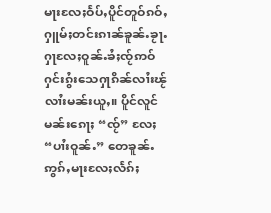မႃးလႄႈဝႅပ်ႇပိူင်တူဝ်ၵဝ်ႇ ႁူမ်ႈတင်းၵၢၼ်ၶူၼ်ႉၶႂႃႉႁႃလႄႈဝူၼ်ႉၶႆႈၸႂ်ဢဝ် ႁင်းၵွႆးသေႁႃၵိၼ်လၢႆးၽႂ်လၢႆးမၼ်းယူႇ။ ပိူင်လူင်မၼ်းၵေႃႈ “ၸႂ်” လႄႈ “ပၢႆးဝူၼ်ႉ” တေၶူၼ်ႉဢွၵ်ႇမႃးလႄႈလႅၵ်ႈ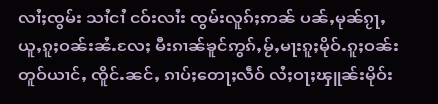လၢႆႈၸွမ်း သၢႆငၢႆ ငဝ်းလၢႆး ၸွမ်းလူၵ်ႈဢၼ် ပၼ်ႇမုၼ်ၵႂႃႇယူႇၵူႈဝၼ်းၼႆႉလႄႈ မီးၵၢၼ်ၶူင်ဢွၵ်ႇမႂ်ႇမႃးၵူႈမိုဝ်ႉၵူႈဝၼ်း တူဝ်ယၢင်ႇ ၸိူင်ႉၼင်ႇ ၵၢပ်ႈတေႃႈလဵဝ် လႆႈဝႃႈၾူၼ်းမိုဝ်း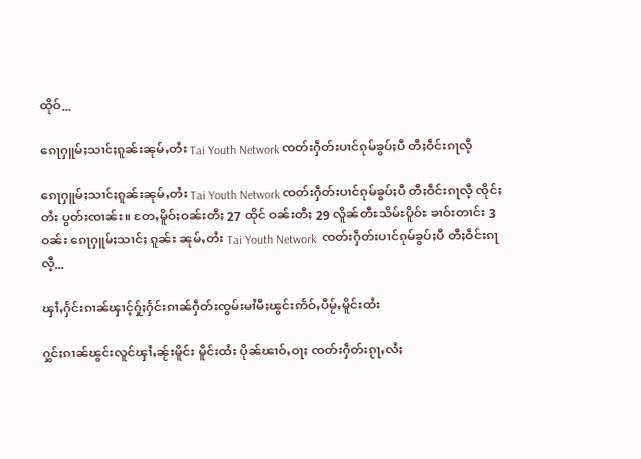ထိုဝ်...

ၵေႃႁူမ်ႈသၢင်ႈၵူၼ်းၼုမ်ႇတႆး Tai Youth Network ၸတ်းႁဵတ်းပၢင်ၵုမ်ၶွပ်ႈပီ တီႈဝဵင်းၵႃလီ့

ၵေႃႁူမ်ႈသၢင်ႈၵူၼ်းၼုမ်ႇတႆး Tai Youth Network ၸတ်းႁဵတ်းပၢင်ၵုမ်ၶွပ်ႈပီ တီႈဝဵင်းၵႃလီ့ ၸိုင်ႈတႆး ပွတ်းၸၢၼ်း။ တႄႇမိူဝ်ႈဝၼ်းတီႈ 27 ထိုင် ဝၼ်းတီႈ 29 လိူၼ်တီႊသိမ်ႊပိူဝ်ႊ ၶၢဝ်းတၢင်း 3 ဝၼ်း ၵေႃႁူမ်ႈသၢင်ႈ ၵူၼ်း ၼုမ်ႇတႆး Tai Youth Network  ၸတ်းႁဵတ်းပၢင်ၵုမ်ၶွပ်ႈပီ တီႈဝဵင်းၵႃလီ့...

ၾၢႆႇႁႅင်းၵၢၼ်ၾၢင့်ႁႂ်ႈႁႅင်းၵၢၼ်ႁဵတ်းၸွမ်းမၢႆမီႈၽွင်းဢႅဝ်ႇပီမႂ်ႇမိူင်းထႆး

ႁွင်ႈၵၢၼ်ၽွင်းလူင်ၾၢႆႇၼႂ်းမိူင်း မိူင်းထႆး ပိုၼ်ၽၢဝ်ႇဝႃႈ ၸတ်းႁဵတ်းၵႂႃႇလႆႈ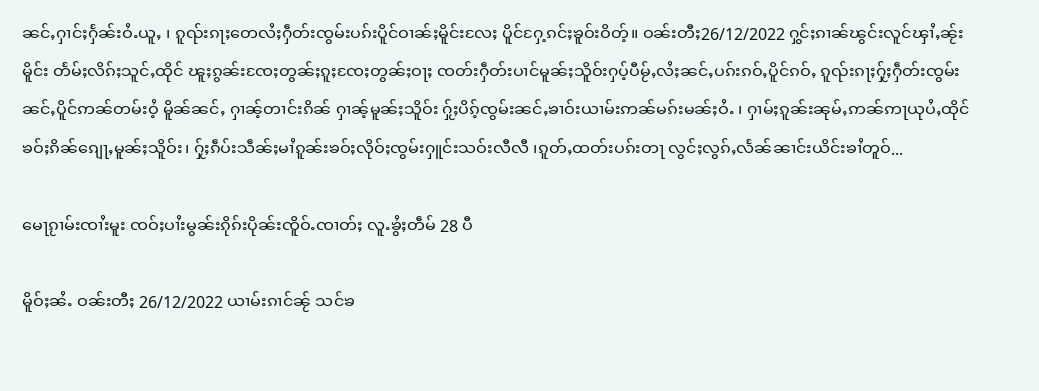ၼင်ႇႁၢင်ႈႁႅၼ်းဝႆႉယူႇ ၊ ၵူၺ်းၵႃႈတေလႆႈႁဵတ်းၸွမ်းပၵ်းပိူင်ဝၢၼ်ႈမိူင်းလႄႈ ပိူင်ႁႄ့ၵင်ႈၶူဝ်းဝိတ့်။ ဝၼ်းတီႈ26/12/2022 ႁွင်ႈၵၢၼ်ၽွင်းလူင်ၾၢႆႇၼႂ်းမိူင်း တႅမ်ႈလိၵ်ႈသူင်ႇထိုင် ၽူႈၵွၼ်းၸႄႈတွၼ်ႈၵူႈၸႄႈတွၼ်ႈဝႃႈ ၸတ်းႁဵတ်းပၢင်မူၼ်ႈသိူဝ်းႁပ့်ပီမႂ်ႇလႆႈၼင်ႇပၵ်းၵဝ်ႇပိူင်ၵဝ်ႇ ၵူၺ်းၵႃႈႁႂ်ႈႁဵတ်းၸွမ်းၼင်ႇပိူင်ဢၼ်တမ်းဝႆ့ မိူၼ်ၼင်ႇ ႁၢၼ့်တၢင်းၵိၼ် ႁၢၼ့်မူၼ်ႈသိူဝ်း ႁႂ်ႈပိၵ့်ၸွမ်းၼင်ႇၶၢဝ်းယၢမ်းဢၼ်မၵ်းမၼ်ႈဝႆႉ ၊ ႁၢမ်ႈၵူၼ်းၼုမ်ႇဢၼ်ဢႃယုပႆႇထိုင်ၶဝ်ႈၵိၼ်ၵျေႃႇမူၼ်ႈသိူဝ်း၊ ႁႂ်ႈၵဵပ်းသဵၼ်ႈမၢႆၵူၼ်းၶဝ်ႈလိုဝ်ႈၸွမ်းႁူင်းသဝ်းလီလီ ၊ၵူတ်ႇထတ်းပၵ်းတႃ လွင်ႈလွၵ်ႇလႅၼ်ၼၢင်းယိင်းၶၢႆတူဝ်...

မေႃၵႂၢမ်းၸၢႆးမူး ၸဝ်ႈပၢႆးမွၼ်းၵိုၵ်းပိုၼ်းၸိူဝ်ႉၸၢတ်ႈ လူႉၶွႆႈတဵမ် 28 ပီ

မိူဝ်ႈၼႆႉ ဝၼ်းတီႈ 26/12/2022 ယၢမ်းၵၢင်ၼႂ် သင်ၶ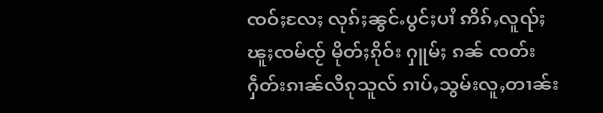ၸဝ်ႈလႄႈ လုၵ်ႈၼွင်ႉပွင်ႈပၢႆ ဢိၵ်ႇလူၺ်ႈ ၽူႈၸမ်ၸႂ် မိုတ်ႈၵိုဝ်း ႁူမ်ႈ ၵၼ် ၸတ်းႁဵတ်းၵၢၼ်လီၵုသူလ် ၵၢပ်ႇသွမ်းလူႇတၢၼ်း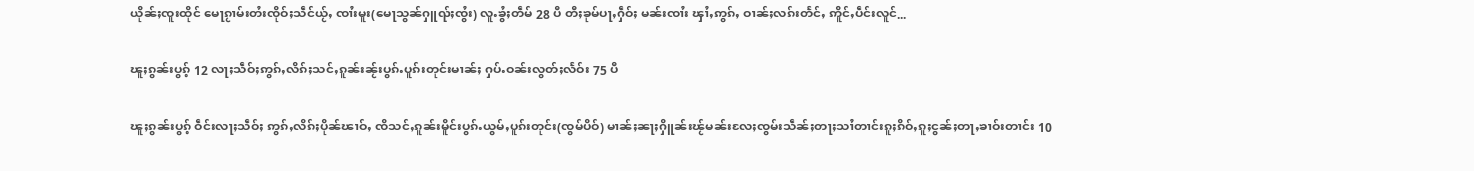ယိုၼ်ႈၸူးထိုင် မေႃၵႂၢမ်းတႆးၸိုဝ်ႈသဵင်ယႂ်ႇ ၸၢႆးမူး(မေႃသွၼ်ႁူၺ်ႈၸွႆး) လူႉၶွႆႈတဵမ် 28 ပီ တီႈၶုမ်ပႃႇႁဵဝ်ႈ မၼ်းၸၢႆး ၾၢႆႇဢွၵ်ႇ ဝၢၼ်ႈလၵ်းတႅင်ႇ ဢိူင်ႇပဵင်းလူင်...

ၽူႈၵွၼ်းပွၵ့် 12 လႃႈသဵဝ်ႈဢွၵ်ႇလိၵ်ႈသင်ႇၵူၼ်းၼႂ်းပွၵ်ႉပူၵ်းတုင်းမၢၼ်ႈ ႁပ်ႉဝၼ်းလွတ်ႈလႅဝ်း 75 ပီ

ၽူႈၵွၼ်းပွၵ့် ဝဵင်းလႃႈသဵဝ်ႈ ဢွၵ်ႇလိၵ်ႈပိုၼ်ၽၢဝ်ႇ ၸိသင်ႇၵူၼ်းမိူင်းပွၵ်ႉယွမ်ႇပူၵ်းတုင်း(ၸွမ်ပိဝ်) မၢၼ်ႈၼႃႈႁိူၼ်းၽႂ်မၼ်းလႄႈၸွမ်းသဵၼ်ႈတႃႈသၢႆတၢင်းၵူႈၵိဝ်ႇၵူႈငွၼ်ႈတႃႇၶၢဝ်းတၢင်း 10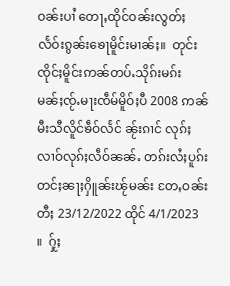ဝၼ်းပၢႆ တေႃႇထိုင်ဝၼ်းလွတ်ႈလႅဝ်းၵွၼ်းၶေႃမိူင်းမၢၼ်ႈ။  တုင်းၸိုင်ႈမိူင်းဢၼ်တပ်ႉသိုၵ်းမၵ်းမၼ်ႈၸႂ်ႉမႃးၸဵမ်မိူဝ်ႈပီ 2008 ဢၼ်မီးသီလိူင်ၶဵဝ်လႅင် ၼႂ်းၵၢင် လုၵ်ႈလၢဝ်လုၵ်ႈလဵဝ်ၼၼ်ႉ တၵ်းလႆႈပူၵ်းတင်ႈၼႃႈႁိူၼ်းၽႂ်မၼ်း တႄႇဝၼ်းတီႈ 23/12/2022 ထိုင် 4/1/2023 ။  ႁႂ်ႈ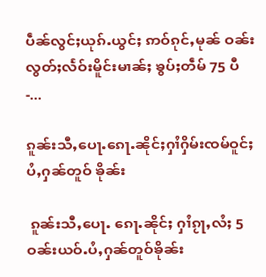ပဵၼ်လွင်ႈယုၵ်ႉယွင်ႈ ဢဝ်ၵုင်ႇမုၼ် ဝၼ်းလွတ်ႈလႅဝ်းမိူင်းမၢၼ်ႈ ၶွပ်ႈတဵမ် 75 ပီ-...

ၵူၼ်းသီႇပေႃႉၵေႃႉၼိုင်ႈႁၢႆႁိမ်းၸမ်ဝူင်ႈ ပႆႇႁၼ်တူဝ် ၶိုၼ်း

 ၵူၼ်းသီႇပေႃႉ ၵေႃႉၼိုင်ႈ ႁၢႆၵႂႃႇလႆႈ 5 ဝၼ်းယဝ်ႉပႆႇႁၼ်တူဝ်ၶိုၼ်း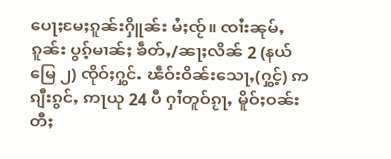ပေႃႈမႄႈၵူၼ်းႁိူၼ်း မႆႈၸႂ်။ ၸၢႆးၼုမ်ႇၵူၼ်း ပွၵ့်မၢၼ်ႈ ၶဵတ်ႇ/ၼႃႈလိၼ် 2 (နယ်မြေ ၂) ၸိုဝ်ႈႁွင်ႉ ၽဵဝ်းဝိၼ်းသေႃႇ(ႁွင့်) ဢၵျီးၵွင်ႇ ဢႃယု 24 ပီ ႁၢႆတူဝ်ၵႂႃႇ မိူဝ်ႈဝၼ်းတီႈ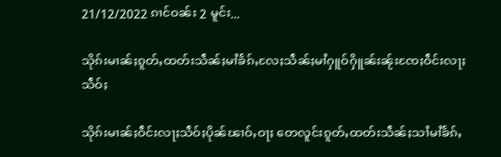21/12/2022 ၵၢင်ဝၼ်း 2 မူင်း...

သိုၵ်းမၢၼ်ႈၵူတ်ႇထတ်းသဵၼ်ႈမၢႆၶႅၵ်ႇလႄႈသဵၼ်ႈမၢႆႁူဝ်ႁိူၼ်းၼႂ်းၸႄႈဝဵင်းလႃႈသဵဝ်ႈ

သိုၵ်းမၢၼ်ႈဝဵင်းလႃႈသဵဝ်ႈပိုၼ်ၽၢဝ်ႇဝႃႈ တေလူင်းၵူတ်ႇထတ်းသဵၼ်ႈသၢႆမၢႆၶႅၵ်ႇ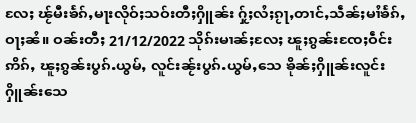လႄႈ ၽႂ်မီးၶႅၵ်ႇမႃးလိုဝ်ႈသဝ်းတီႈႁိူၼ်း ႁႂ်ႈလႆႈၵႂႃႇတၢင်ႇသဵၼ်ႈမၢႆၶႅၵ်ႇဝႃႈၼႆ။ ဝၼ်းတီႈ 21/12/2022 သိုၵ်းမၢၼ်ႈလႄႈ ၽူႈၵွၼ်းၸႄႈဝဵင်းဢိၵ်ႇ ၽူႈၵွၼ်းပွၵ်ႉယွမ်ႇ လူင်းၼႂ်းပွၵ်ႉယွမ်ႇသေ ၶိုၼ်ႈႁိူၼ်းလူင်းႁိူၼ်းသေ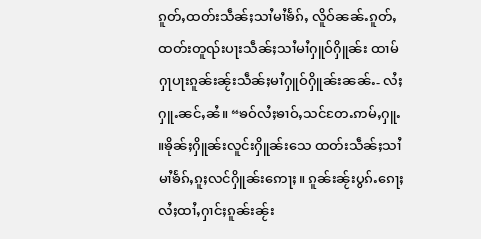ၵူတ်ႇထတ်းသဵၼ်ႈသၢႆမၢႆၶႅၵ်ႇ လိူဝ်ၼၼ်ႉၵူတ်ႇထတ်းတူၺ်းပႃးသဵၼ်ႈသၢႆမၢႆႁူဝ်ႁိူၼ်း ထၢမ်ႁႃပႃးၵူၼ်းၼႂ်းသဵၼ်ႈမၢႆႁူဝ်ႁိူၼ်းၼၼ်ႉ- လႆႈႁူႉၼင်ႇၼႆ။ “ၶဝ်လႆႈၶၢဝ်ႇသင်တႄႉဢမ်ႇႁူႉ ။ၶိုၼ်ႈႁိူၼ်းလူင်းႁိူၼ်းသေ ထတ်းသဵၼ်ႈသၢႆမၢႆၶႅၵ်ႇၵူႈလင်ႁိူၼ်းဢေႃႈ။ ၵူၼ်းၼႂ်းပွၵ်ႉၵေႃႈ လႆႈထၢႆႇႁၢင်ႈၵူၼ်းၼႂ်း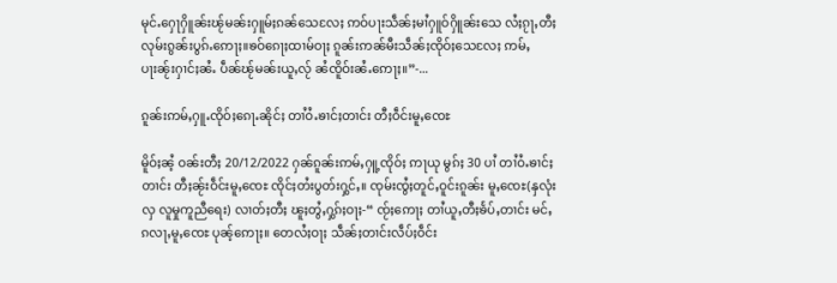မုင်ႉႁေႃႁိူၼ်းၽႂ်မၼ်းႁူမ်ႈၵၼ်သေလႄႈ ဢဝ်ပႃးသဵၼ်ႈမၢႆႁူဝ်ႁိူၼ်းသေ လႆႈၵႂႃႇတီႈလုမ်းၵွၼ်းပွၵ်ႉဢေႃႈ။ၶဝ်ၵေႃႈထၢမ်ဝႃႈ ၵူၼ်းဢၼ်မီးသဵၼ်ႈၸိုဝ်ႈသေလႄႈ ဢမ်ႇပႃးၼႂ်းႁၢင်ႈၼႆႉ ပဵၼ်ၽႂ်မၼ်းယူႇလႂ် ၼႆၸိူဝ်းၼႆႉဢေႃႈ။”-...

ၵူၼ်းဢမ်ႇႁူႉၸိုဝ်ႈၵေႃႉၼိုင်ႈ တၢႆဝႆႉၶၢင်ႈတၢင်း တီႈဝဵင်းမူႇၸေႊ

မိူဝ်ႈၼႆ့ ဝၼ်းတီႈ 20/12/2022 ႁၼ်ၵူၼ်းဢမ်ႇႁူ့ၸိုဝ်ႈ ဢႃယု မွၵ်ႈ 30 ပၢႆ တၢႆဝႆႉၶၢင်ႈတၢင်း တီႈၼႂ်းဝဵင်းမူႇၸေႊ ၸိုင်ႈတႆးပွတ်းႁွင်ႇ။ ၸုမ်းၸွႆႈတူင်ႇဝူင်းၵူၼ်း မူႇၸေႊ(နှလုံးလှ လူမှုကူညီရေး) လၢတ်ႈတီႈ ၽူႈတွႆႇႁွၵ်ႈဝႃႈ-“ ၸႂ်ႈဢေႃႈ တၢႆယူႇတီႈၶႅပ်ႇတၢင်း မင်ႇၵလႃႇမူႇၸေႊ ပုၼ့်ဢေႃႈ။ တေလႆႈဝႃႈ သဵၼ်ႈတၢင်းလဵပ်ႈဝဵင်း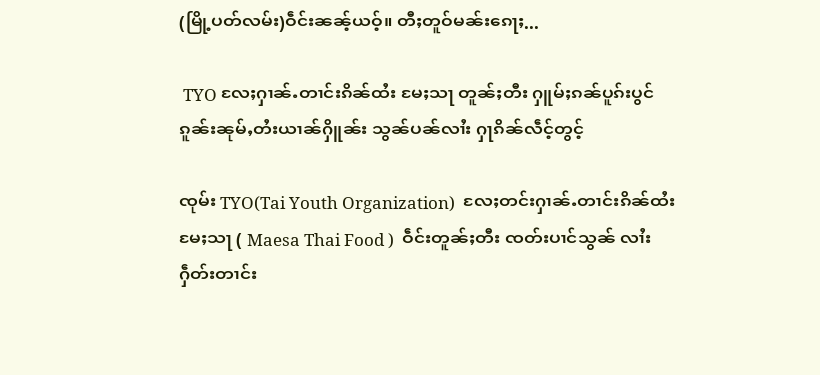(မြို့ပတ်လမ်း)ဝဵင်းၼၼ့်ယဝ့်။ တီႈတူဝ်မၼ်းၵေႃႈ...

 TYO လႄႈႁၢၼ်ႉတၢင်းၵိၼ်ထႆး မႄႈသႃ တူၼ်ႈတီး ႁူမ်ႈၵၼ်ပူၵ်းပွင် ၵူၼ်းၼုမ်ႇတႆးယၢၼ်ႁိူၼ်း သွၼ်ပၼ်လၢႆး ႁႃၵိၼ်လဵင့်တွင့်

ၸုမ်း TYO(Tai Youth Organization)  လႄႈတင်းႁၢၼ်ႉတၢင်းၵိၼ်ထႆး မႄႈသႃ ( Maesa Thai Food )  ဝဵင်းတူၼ်ႈတီး ၸတ်းပၢင်သွၼ် လၢႆးႁဵတ်းတၢင်း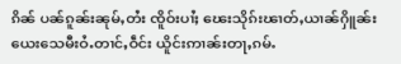ၵိၼ် ပၼ်ၵူၼ်းၼုမ်ႇတႆး ၸိူဝ်းပၢႆႈ ၽေးသိုၵ်းၽၢတ်ႇယၢၼ်ႁိူၼ်းယေးသေမီးဝႆႉတၢင်ႇဝဵင်း ယိူင်းဢၢၼ်းတႃႇၵမ်ႉ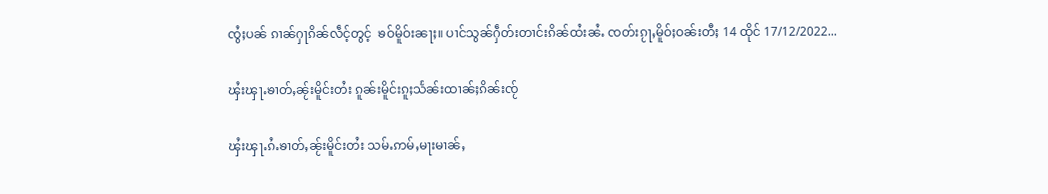ၸွႆႈပၼ် ၵၢၼ်ႁႃၵိၼ်လဵင့်တွင့်  ၶဝ်မိူဝ်းၼႃႈ။ ပၢင်သွၼ်ႁဵတ်းတၢင်းၵိၼ်ထႆးၼႆႉ ၸတ်းၵႂႃႇမိူဝ်ႈဝၼ်းတီႈ 14 ထိုင် 17/12/2022...

ၾႆးၾႃႉၶၢတ်ႇၼႂ်းမိူင်းတႆး ၵူၼ်းမိူင်းၵူႈသႅၼ်းထၢၼ်ႈၵိၼ်းၸႂ်

ၾႆးၾႃႉၵႆႉၶၢတ်ႇၼႂ်းမိူင်းတႆး သမ်ႉဢမ်ႇမႃးမၢၼ်ႇ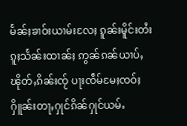မႅၼ်ႈၶၢဝ်းယၢမ်းလႄႈ ၵူၼ်းမိူင်းတႆး ၵူႈသႅၼ်းထၢၼ်ႈ ဢွၼ်ၵၼ်ယၢပ်ႇၽိုတ်ႇၵိၼ်းၸႂ် ပႃးၸဵမ်မႄႈၸဝ်ႈႁိူၼ်းတႃႇႁုင်ၵိၼ်ႁုင်ယမ်ႉ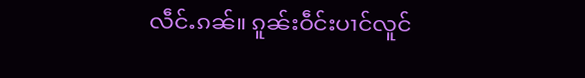လဵင်ႉၵၼ်။ ၵူၼ်းဝဵင်းပၢင်လူင်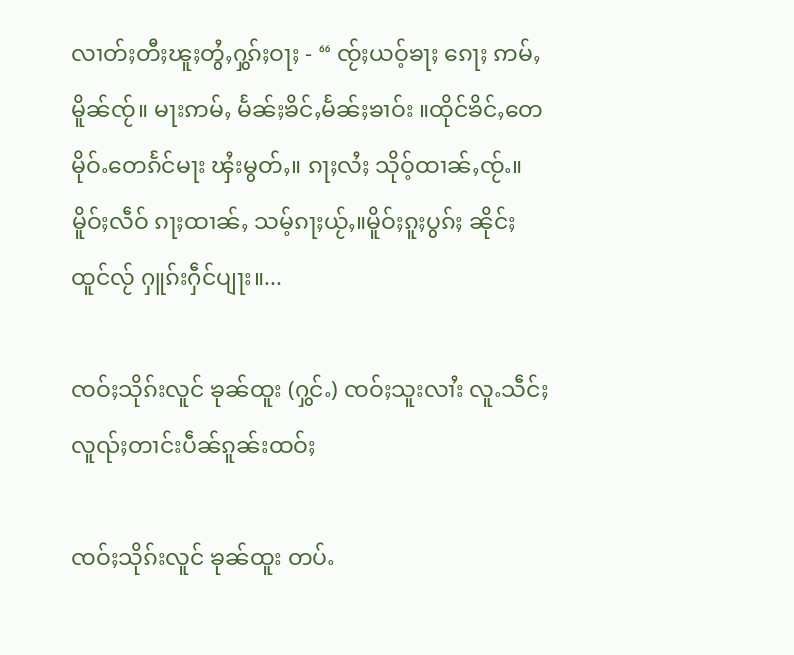လၢတ်ႈတီႈၽူႈတွႆႇႁွၵ်ႈဝႃႈ - “ ၸႂ်ႈယဝ့်ၶႃႈ ၵေႃႈ ဢမ်ႇမိူၼ်ၸႂ်။ မႃးဢမ်ႇ မႅၼ်ႈၶိင်ႇမႅၼ်ႈၶၢဝ်း ။ထိုင်ၶိင်ႇတေမိုဝ်ႉတေၵႅင်မႃး ၾႆးမွတ်ႇ။ ၵႃႈလႆႈ သိုဝ့်ထၢၼ်ႇၸႂ်ႉ။ မိူဝ်ႈလဵဝ် ၵႃႈထၢၼ်ႇ သမ့်ၵႃႈယႂ်ႇ။မိူဝ်ႈၵူႈပွၵ်ႈ ၼိုင်ႈထူင်လႂ် ႁူၵ်းႁဵင်ပျႃး။...

ၸဝ်ႈသိုၵ်းလူင် ၶုၼ်ထူး (ႁွင်ႉ) ၸဝ်ႈသူးလၢႆး လူႉသဵင်ႈ လူၺ်ႈတၢင်းပဵၼ်ၵူၼ်းထဝ်ႈ

ၸဝ်ႈသိုၵ်းလူင် ၶုၼ်ထူး တပ်ႉ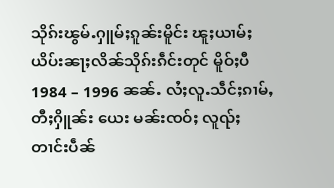သိုၵ်းၽွမ်ႉႁူမ်ႈၵူၼ်းမိူင်း ၽူႈယၢမ်ႈယိပ်းၼႃႈလိၼ်သိုၵ်းၵဵင်းတုင် မိူဝ်ႈပီ 1984 – 1996 ၼၼ်ႉ လႆႈလူႉသဵင်ႈၵၢမ်ႇ တီႈႁိူၼ်း ယေး မၼ်းၸဝ်ႈ လူၺ်ႈတၢင်းပဵၼ်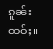ၵူၼ်းထဝ်ႈ။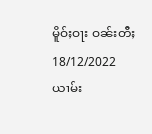မိူဝ်ႈဝႃး ဝၼ်းတီႈ 18/12/2022 ယၢမ်း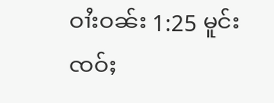ဝၢႆးဝၼ်း 1:25 မူင်း ၸဝ်ႈ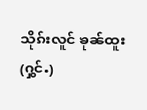သိုၵ်းလူင် ၶုၼ်ထူး (ႁွင်ႉ)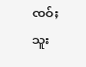ၸဝ်ႈသူး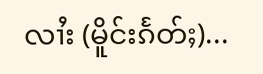လၢႆး (မိူင်းၵႅတ်ႈ)...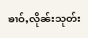ၶၢဝ်ႇလိုၼ်းသုတ်း